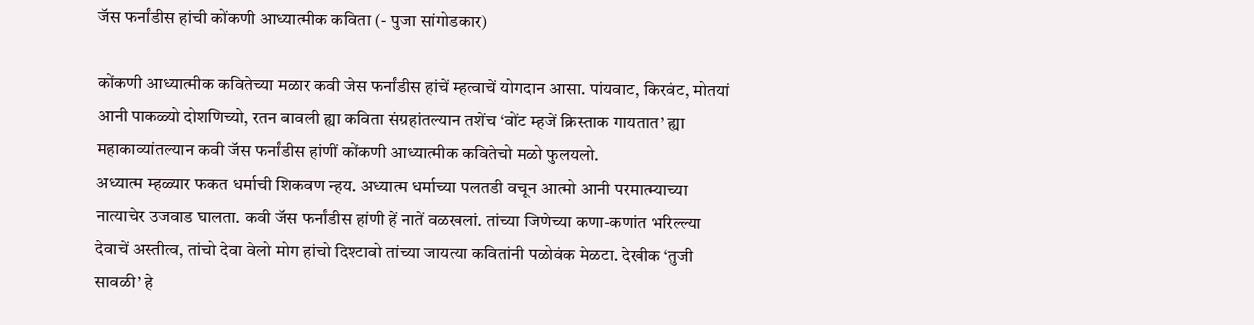जॅस फर्नांडीस हांची कोंकणी आध्यात्मीक कविता (- पुजा सांगोडकार)

कोंकणी आध्यात्मीक कवितेच्या मळार कवी जेस फर्नांडीस हांचें म्हत्वाचें योगदान आसा. पांयवाट, किरवंट, मोतयां आनी पाकळ्यो दोशणिच्यो, रतन बावली ह्या कविता संग्रहांतल्यान तशेंच ‘वोंट म्हजें क्रिस्ताक गायतात’ ह्या महाकाव्यांतल्यान कवी जॅस फर्नांडीस हांणीं कोंकणी आध्यात्मीक कवितेचो मळो फुलयलो.
अध्यात्म म्हळ्यार फकत धर्माची शिकवण न्हय. अध्यात्म धर्माच्या पलतडी वचून आत्मो आनी परमात्म्याच्या नात्याचेर उजवाड घालता. कवी जॅस फर्नांडीस हांणी हें नातें वळखलां. तांच्या जिणेच्या कणा-कणांत भरिल्ल्या देवाचें अस्तीत्व, तांचो देवा वेलो मोग हांचो दिश्टावो तांच्या जायत्या कवितांनी पळोवंक मेळटा. देखीक ‘तुजी सावळी’ हे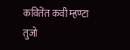कवितेंत कवी म्हण्टा
तुजो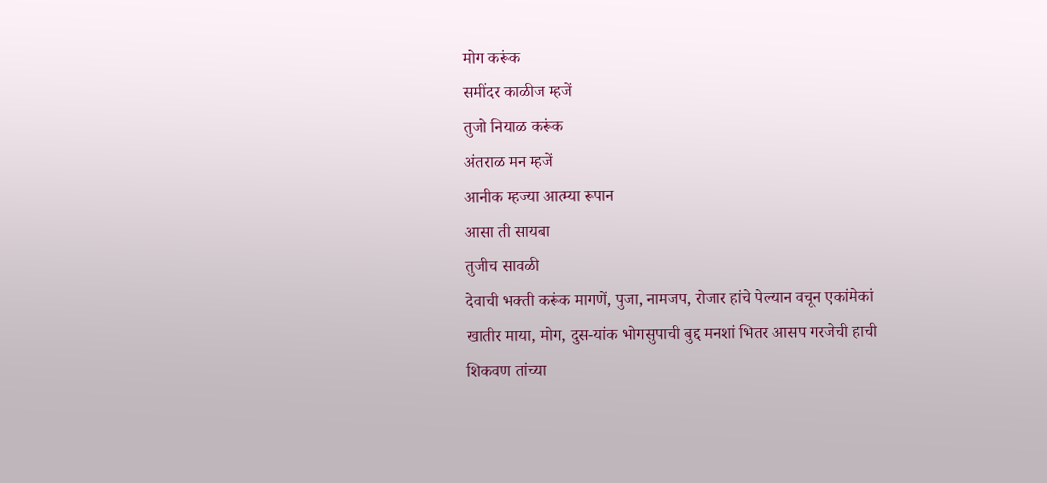मोग करूंक
समींदर काळीज म्हजें
तुजो नियाळ करूंक
अंतराळ मन म्हजें
आनीक म्हज्या आत्म्या रूपान
आसा ती सायबा
तुजीच सावळी
देवाची भक्ती करूंक मागणें, पुजा, नामजप, रोजार हांचे पेल्यान वचून एकांमेकां खातीर माया, मोग, दुस-यांक भोगसुपाची बुद्द मनशां भितर आसप गरजेची हाची शिकवण तांच्या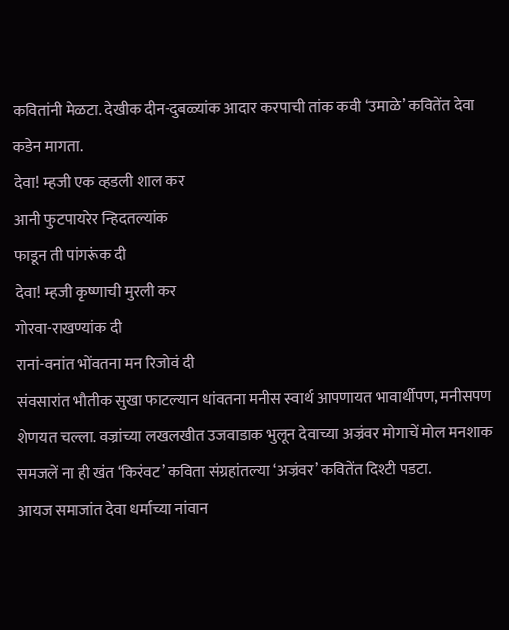कवितांनी मेळटा. देखीक दीन-दुबळ्यांक आदार करपाची तांक कवी ‘उमाळे’ कवितेंत देवा कडेन मागता.
देवा! म्हजी एक व्हडली शाल कर
आनी फुटपायरेर न्हिदतल्यांक
फाडून ती पांगरूंक दी
देवा! म्हजी कृष्णाची मुरली कर
गोरवा-राखण्यांक दी
रानां-वनांत भोंवतना मन रिजोवं दी
संवसारांत भौतीक सुखा फाटल्यान धांवतना मनीस स्वार्थ आपणायत भावार्थीपण, मनीसपण शेणयत चल्ला. वज्रांच्या लखलखीत उजवाडाक भुलून देवाच्या अज्रंवर मोगाचें मोल मनशाक समजलें ना ही खंत ‘किरंवट’ कविता संग्रहांतल्या ‘अज्रंवर’ कवितेंत दिश्टी पडटा.
आयज समाजांत देवा धर्माच्या नांवान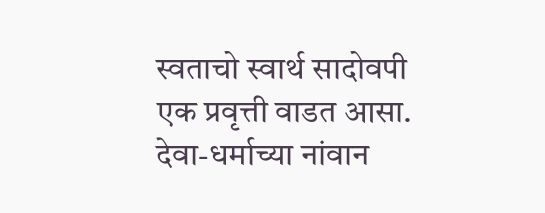स्वताचो स्वार्थ सादोवपी एक प्रवृत्ती वाडत आसा. देवा-धर्माच्या नांवान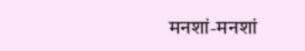मनशां-मनशां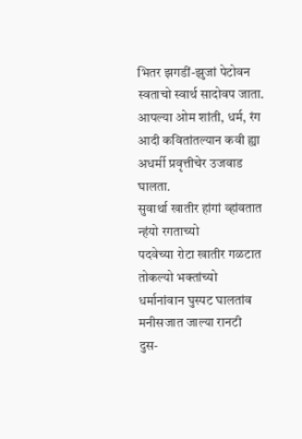भितर झगडीं-झुजां पेटोवन स्वताचो स्वार्थ सादोवप जाता. आपल्या ओम शांती, धर्म, रंग आदी कवितांतल्यान कवी ह्या अधर्मी प्रवृत्तीचेर उजवाड घालता.
सुवार्था खातीर हांगां व्हांवतात न्हंयो रगताच्यो
पदवेच्या रोटा खातीर गळटात तोकल्यो भक्तांच्यो
धर्मानांवान घुस्पट घालतांव
मनीसजात जाल्या रानटी
दुस-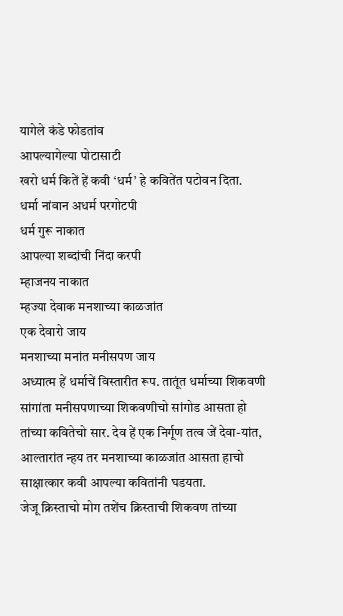यागेले कंडे फोडतांव
आपल्यागेल्या पोटासाटी
खरो धर्म कितें हें कवी ‘धर्म’ हे कवितेंत पटोवन दिता.
धर्मा नांवान अधर्म परगोटपी
धर्म गुरू नाकात
आपल्या शब्दांची निंदा करपी
म्हाजनय नाकात
म्हज्या देवाक मनशाच्या काळजांत
एक देवारो जाय
मनशाच्या मनांत मनीसपण जाय
अध्यात्म हें धर्माचें विस्तारीत रूप. तातूंत धर्माच्या शिकवणी सांगांता मनीसपणाच्या शिकवणीचो सांगोड आसता हो तांच्या कवितेचो सार. देव हें एक निर्गूण तत्व जें देवा-यांत, आल्तारांत न्हय तर मनशाच्या काळजांत आसता हाचो साक्षात्कार कवी आपल्या कवितांनी घडयता.
जेजू क्रिस्ताचो मोग तशेंच क्रिस्ताची शिकवण तांच्या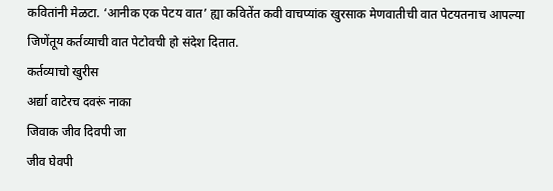कवितांनी मेळटा. ‘आनीक एक पेटय वात’ ह्या कवितेंत कवी वाचप्यांक खुरसाक मेणवातीची वात पेटयतनाच आपल्या जिणेंतूय कर्तव्याची वात पेटोवची हो संदेश दितात.
कर्तव्याचो खुरीस
अर्द्या वाटेरच दवरूं नाका
जिवाक जीव दिवपी जा
जीव घेवपी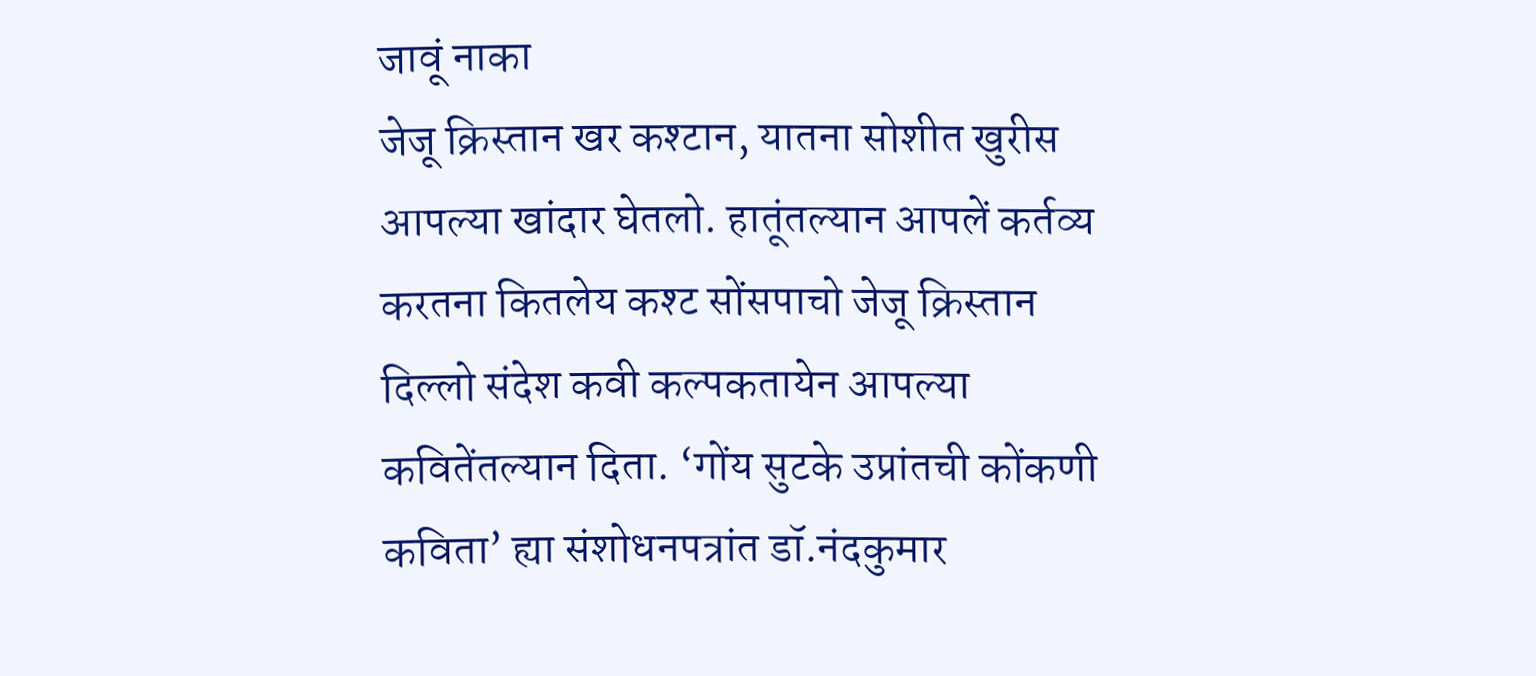जावूं नाका
जेजू क्रिस्तान खर कश्टान, यातना सोशीत खुरीस आपल्या खांदार घेतलो. हातूंतल्यान आपलें कर्तव्य करतना कितलेय कश्ट सोंसपाचो जेजू क्रिस्तान दिल्लो संदेश कवी कल्पकतायेन आपल्या कवितेंतल्यान दिता. ‘गोंय सुटके उप्रांतची कोंकणी कविता’ ह्या संशोधनपत्रांत डॉ.नंदकुमार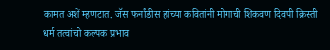कामत अशें म्हणटात. जॅस फर्नांडीस हांच्या कवितांनी मोगाची शिकवण दिवपी क्रिस्ती धर्म तत्वांचो कल्पक प्रभाव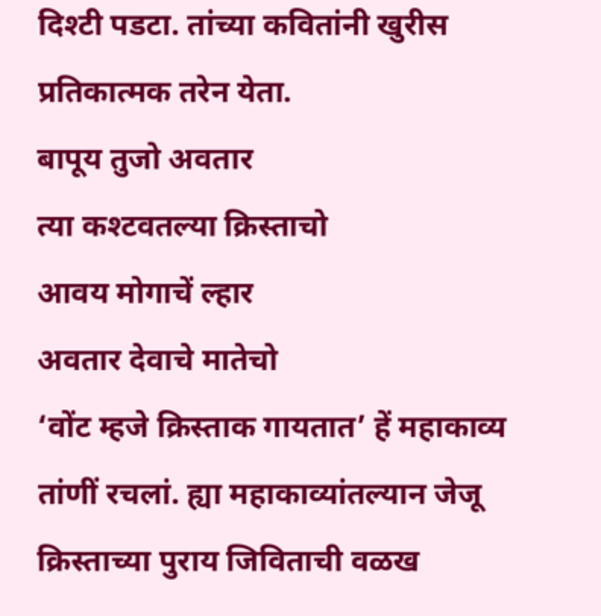दिश्टी पडटा. तांच्या कवितांनी खुरीस प्रतिकात्मक तरेन येता.
बापूय तुजो अवतार
त्या कश्टवतल्या क्रिस्ताचो
आवय मोगाचें ल्हार
अवतार देवाचे मातेचो
‘वोंट म्हजे क्रिस्ताक गायतात’ हें महाकाव्य तांणीं रचलां. ह्या महाकाव्यांतल्यान जेजू क्रिस्ताच्या पुराय जिविताची वळख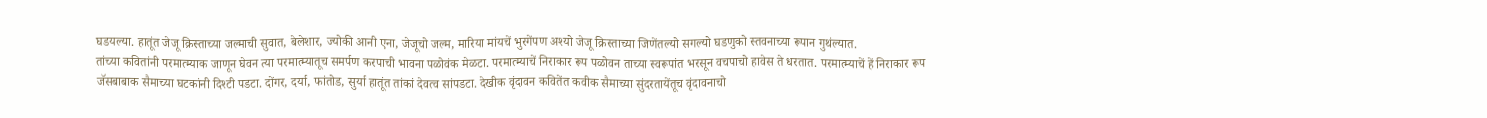घडयल्या. हातूंत जेजू क्रिस्ताच्या जल्माची सुवात, बेलेशार, ज्योकी आनी एना, जेजूचो जल्म, मारिया मांयचें भुरगेंपण अश्यो जेजू क्रिस्ताच्या जिणेंतल्यो सगल्यो घडणुको स्तवनाच्या रूपान गुथंल्यात.
तांच्या कवितांनी परमात्म्याक जाणून घेवन त्या परमात्म्यातूच समर्पण करपाची भावना पळोवंक मेळटा. परमात्म्याचें निराकार रूप पळोवन ताच्या स्वरूपांत भरसून वचपाचो हावेस ते धरतात. परमात्म्याचें हें निराकार रूप जॅसबाबाक सैमाच्या घटकांनी दिश्टी पडटा. दोंगर, दर्या, फांतोड, सुर्या हातूंत तांकां देवत्व सांपडटा. देखीक वृंदावन कवितेंत कवीक सैमाच्या सुंदरतायेंतूच वृंदावनाचो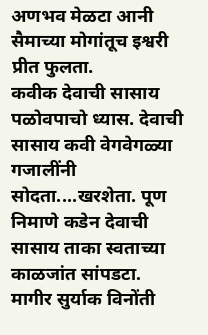अणभव मेळटा आनी सैमाच्या मोगांतूच इश्वरी प्रीत फुलता.
कवीक देवाची सासाय पळोवपाचो ध्यास. देवाची सासाय कवी वेगवेगळ्या गजालींनी सोदता....खरशेता. पूण निमाणे कडेन देवाची सासाय ताका स्वताच्या काळजांत सांपडटा.
मागीर सुर्याक विनोंती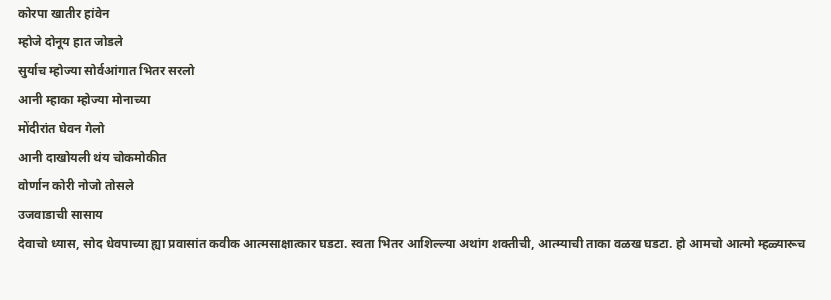कोरपा खातीर हांवेन
म्होजे दोनूय हात जोडले
सुर्याच म्होज्या सोर्वआंगात भितर सरलो
आनी म्हाका म्होज्या मोनाच्या
मोंदीरांत घेवन गेलो
आनी दाखोयली थंय चोकमोकीत
वोर्णान कोरी नोजो तोसले
उजवाडाची सासाय
देवाचो ध्यास, सोद धेवपाच्या ह्या प्रवासांत कवीक आत्मसाक्षात्कार घडटा. स्वता भितर आशिल्ल्या अथांग शक्तीची, आत्म्याची ताका वळख घडटा. हो आमचो आत्मो म्हळ्यारूच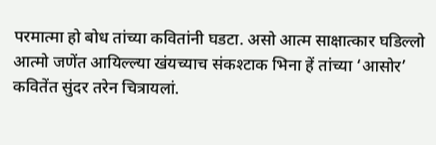परमात्मा हो बोध तांच्या कवितांनी घडटा. असो आत्म साक्षात्कार घडिल्लो आत्मो जणेंत आयिल्ल्या खंयच्याच संकश्टाक भिना हें तांच्या ‘आसोर’ कवितेंत सुंदर तरेन चित्रायलां.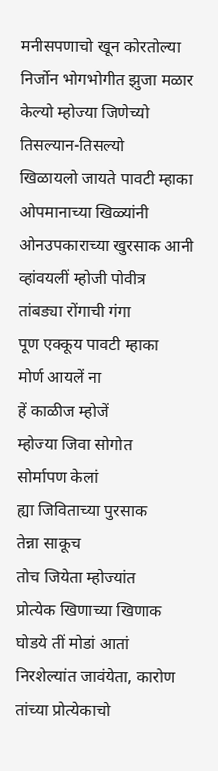मनीसपणाचो खून कोरतोल्या
निर्जोन भोगभोगीत झुजा मळार
केल्यो म्होज्या जिणेच्यो तिसल्यान-तिसल्यो
खिळायलो जायते पावटी म्हाका
ओपमानाच्या खिळ्यांनी
ओनउपकाराच्या खुरसाक आनी
व्हांवयलीं म्होजी पोवीत्र
तांबड्या रोंगाची गंगा
पूण एक्कूय पावटी म्हाका
मोर्ण आयलें ना
हें काळीज म्होजें
म्होज्या जिवा सोगोत
सोर्मापण केलां
ह्या जिविताच्या पुरसाक
तेन्ना साकूच
तोच जियेता म्होज्यांत
प्रोत्येक खिणाच्या खिणाक
घोडये तीं मोडां आतां
निरशेल्यांत जावंयेता, कारोण
तांच्या प्रोत्येकाचो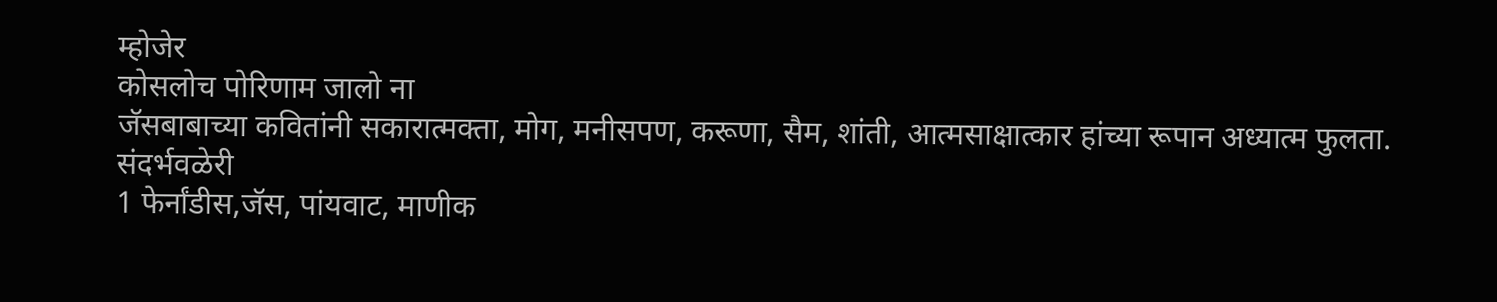म्होजेर
कोसलोच पोरिणाम जालो ना
जॅसबाबाच्या कवितांनी सकारात्मक्ता, मोग, मनीसपण, करूणा, सैम, शांती, आत्मसाक्षात्कार हांच्या रूपान अध्यात्म फुलता.
संदर्भवळेरी
1 फेर्नांडीस,जॅस, पांयवाट, माणीक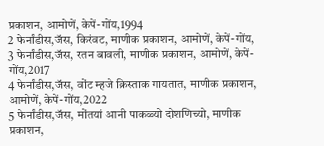प्रकाशन, आमोणें, केपें-गोंय,1994
2 फेर्नांडीस,जॅस, किरंवट, माणीक प्रकाशन, आमोणें, केपें-गोंय,
3 फेर्नांडीस,जॅस, रतन बावली, माणीक प्रकाशन, आमोणें, केपें-गोंय,2017
4 फेर्नांडीस,जॅस, वोंट म्हजे क्रिस्ताक गायतात, माणीक प्रकाशन, आमोणें, केपें-गोंय,2022
5 फेर्नांडीस,जॅस, मोंतयां आनी पाकळ्यो दोशणिच्यो, माणीक प्रकाशन,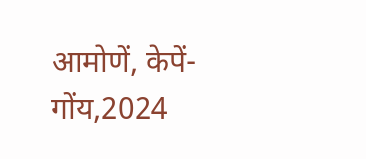आमोणें, केपें-गोंय,2024